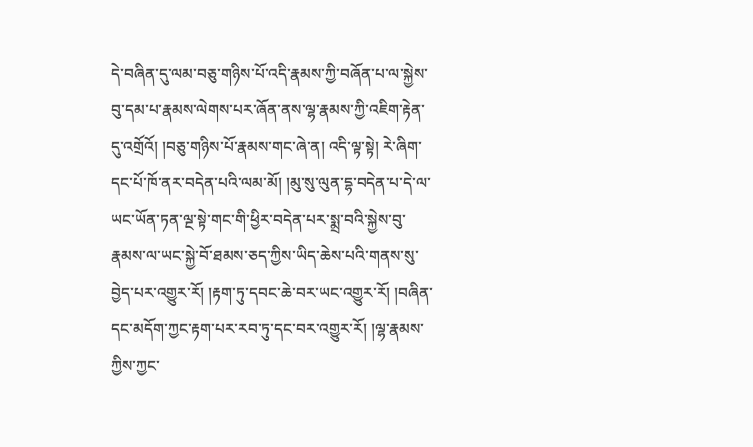དེ་བཞིན་དུ་ལམ་བཅུ་གཉིས་པོ་འདི་རྣམས་ཀྱི་བཞོན་པ་ལ་སྐྱེས་བུ་དམ་པ་རྣམས་ལེགས་པར་ཞོན་ནས་ལྷ་རྣམས་ཀྱི་འཇིག་རྟེན་དུ་འགྲོའོ། །བཅུ་གཉིས་པོ་རྣམས་གང་ཞེ་ན། འདི་ལྟ་སྟེ། རེ་ཞིག་དང་པོ་ཁོ་ནར་བདེན་པའི་ལམ་མོ། །མུ་སུ་ལུན་དྷ་བདེན་པ་དེ་ལ་ཡང་ཡོན་ཏན་ལྔ་སྟེ་གང་གི་ཕྱིར་བདེན་པར་སྨྲ་བའི་སྐྱེས་བུ་རྣམས་ལ་ཡང་སྐྱེ་བོ་ཐམས་ཅད་ཀྱིས་ཡིད་ཆེས་པའི་གནས་སུ་བྱེད་པར་འགྱུར་རོ། །རྟག་ཏུ་དབང་ཆེ་བར་ཡང་འགྱུར་རོ། །བཞིན་དང་མདོག་ཀྱང་རྟག་པར་རབ་ཏུ་དང་བར་འགྱུར་རོ། །ལྷ་རྣམས་ཀྱིས་ཀྱང་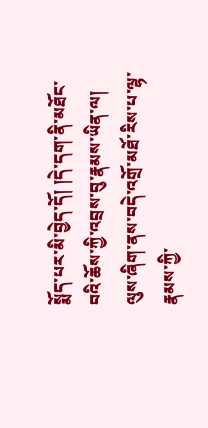སྨོད་པར་མི་བྱེད་དོ། །དེ་དག་ནི་མཐོང་བའི་ཆོས་ཀྱི་འབྲས་བུ་རྣམས་ཡིན་ལ། ལུས་ཞིག་ནས་བདེ་འགྲོ་མཐོ་རིས་པ་ལྷ་རྣམས་ཀྱི་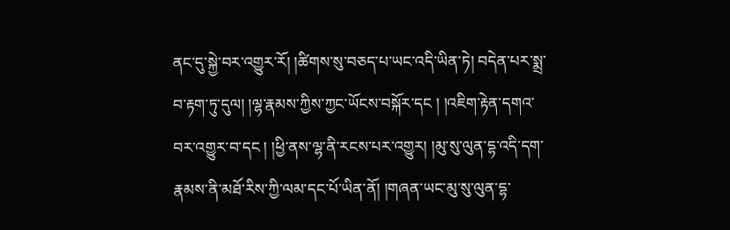ནང་དུ་སྐྱེ་བར་འགྱུར་རོ། །ཚིགས་སུ་བཅད་པ་ཡང་འདི་ཡིན་ཏེ། བདེན་པར་སྨྲ་བ་རྟག་ཏུ་དུལ། །ལྷ་རྣམས་ཀྱིས་ཀྱང་ཡོངས་བསྐོར་དང ། །འཇིག་རྟེན་དགའ་བར་འགྱུར་བ་དང ། །ཕྱི་ནས་ལྷ་ནི་རངས་པར་འགྱུར། །མུ་སུ་ལུན་དྷ་འདི་དག་རྣམས་ནི་མཐོ་རིས་ཀྱི་ལམ་དང་པོ་ཡིན་ནོ། །གཞན་ཡང་མུ་སུ་ལུན་དྷ་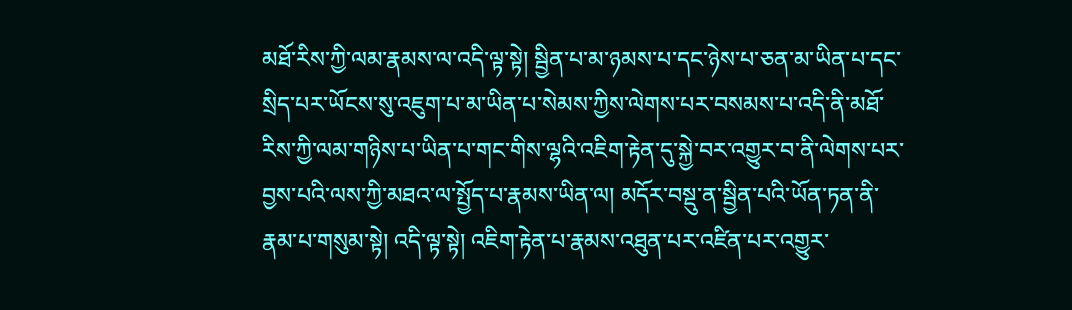མཐོ་རིས་ཀྱི་ལམ་རྣམས་ལ་འདི་ལྟ་སྟེ། སྦྱིན་པ་མ་ཉམས་པ་དང་ཉེས་པ་ཅན་མ་ཡིན་པ་དང་སྲིད་པར་ཡོངས་སུ་འཇུག་པ་མ་ཡིན་པ་སེམས་ཀྱིས་ལེགས་པར་བསམས་པ་འདི་ནི་མཐོ་རིས་ཀྱི་ལམ་གཉིས་པ་ཡིན་པ་གང་གིས་ལྷའི་འཇིག་རྟེན་དུ་སྐྱེ་བར་འགྱུར་བ་ནི་ལེགས་པར་བྱས་པའི་ལས་ཀྱི་མཐའ་ལ་སྤྱོད་པ་རྣམས་ཡིན་ལ། མདོར་བསྡུ་ན་སྦྱིན་པའི་ཡོན་ཏན་ནི་རྣམ་པ་གསུམ་སྟེ། འདི་ལྟ་སྟེ། འཇིག་རྟེན་པ་རྣམས་འཐུན་པར་འཛིན་པར་འགྱུར་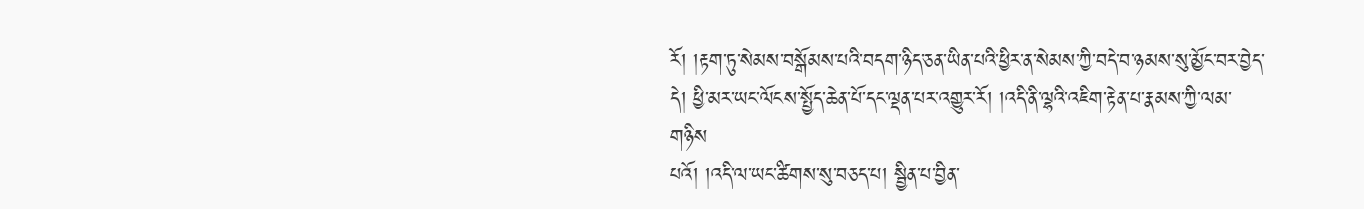རོ། །རྟག་ཏུ་སེམས་བསྒོམས་པའི་བདག་ཉིད་ཅན་ཡིན་པའི་ཕྱིར་ན་སེམས་ཀྱི་བདེ་བ་ཉམས་སུ་མྱོང་བར་བྱེད་དེ། ཕྱི་མར་ཡང་ལོངས་སྤྱོད་ཆེན་པོ་དང་ལྡན་པར་འགྱུར་རོ། །འདི་ནི་ལྷའི་འཇིག་རྟེན་པ་རྣམས་ཀྱི་ལམ་གཉིས
པའོ། །འདི་ལ་ཡང་ཚིགས་སུ་བཅད་པ། སྦྱིན་པ་བྱིན་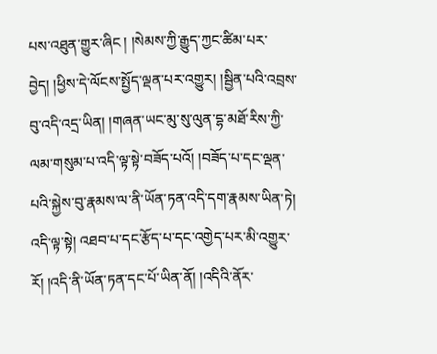པས་འཐུན་གྱུར་ཞིང ། །སེམས་ཀྱི་རྒྱུད་ཀྱང་ཚིམ་པར་བྱེད། །ཕྱིས་དེ་ལོངས་སྤྱོད་ལྡན་པར་འགྱུར། །སྦྱིན་པའི་འབྲས་བུ་འདི་འདྲ་ཡིན། །གཞན་ཡང་མུ་སུ་ལུན་དྷ་མཐོ་རིས་ཀྱི་ལམ་གསུམ་པ་འདི་ལྟ་སྟེ་བཟོད་པའོ། །བཟོད་པ་དང་ལྡན་པའི་སྐྱེས་བུ་རྣམས་ལ་ནི་ཡོན་ཏན་འདི་དག་རྣམས་ཡིན་ཏེ། འདི་ལྟ་སྟེ། འཐབ་པ་དང་རྩོད་པ་དང་འགྱེད་པར་མི་འགྱུར་རོ། །འདི་ནི་ཡོན་ཏན་དང་པོ་ཡིན་ནོ། །འདིའི་ནོར་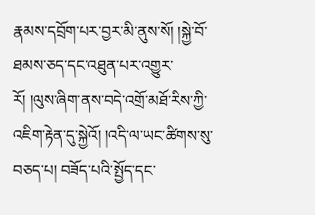རྣམས་དབྲོག་པར་བྱར་མི་ནུས་སོ། །སྐྱེ་བོ་ཐམས་ཅད་དང་འཐུན་པར་འགྱུར་རོ། །ལུས་ཞིག་ནས་བདེ་འགྲོ་མཐོ་རིས་ཀྱི་འཇིག་རྟེན་དུ་སྐྱེའོ། །འདི་ལ་ཡང་ཚིགས་སུ་བཅད་པ། བཟོད་པའི་སྤྱོད་དང་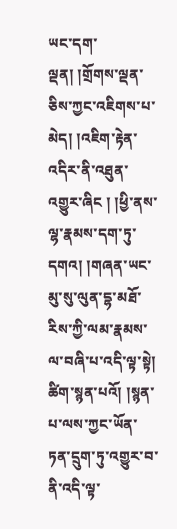ཡང་དག་ལྡན། །གྲོགས་ལྡན་ཅིས་ཀྱང་འཇིགས་པ་མེད། །འཇིག་རྟེན་འདིར་ནི་འཐུན་འགྱུར་ཞིང ། །ཕྱི་ནས་ལྷ་རྣམས་དག་ཏུ་དགའ། །གཞན་ཡང་མུ་སུ་ལུན་དྷ་མཐོ་རིས་ཀྱི་ལམ་རྣམས་ལ་བཞི་པ་འདི་ལྟ་སྟེ། ཚིག་སྙན་པའོ། །སྙན་པ་ལས་ཀྱང་ཡོན་ཏན་དྲུག་ཏུ་འགྱུར་བ་ནི་འདི་ལྟ་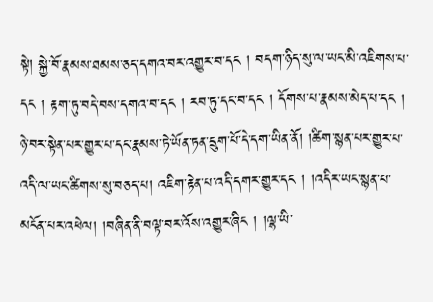སྟེ། སྐྱེ་བོ་རྣམས་ཐམས་ཅད་དགའ་བར་འགྱུར་བ་དང ། བདག་ཉིད་སུ་ལ་ཡང་མི་འཇིགས་པ་དང ། རྟག་ཏུ་བདེ་བས་དགའ་བ་དང ། རབ་ཏུ་དང་བ་དང ། དོགས་པ་རྣམས་མེད་པ་དང ། ཉེ་བར་སྟེན་པར་གྱུར་པ་དང་རྣམས་ཏེ་ཡོན་ཏན་དྲུག་པོ་དེ་དག་ཡིན་ནོ། །ཚིག་སྙན་པར་གྱུར་པ་འདི་ལ་ཡང་ཚིགས་སུ་བཅད་པ། འཇིག་རྟེན་པ་འདི་དགར་གྱུར་དང ། །འདིར་ཡང་སྙན་པ་མངོན་པར་འཕེལ། །བཞིན་ནི་བལྟ་བར་འོས་འགྱུར་ཞིང ། །ལྷ་ཡི་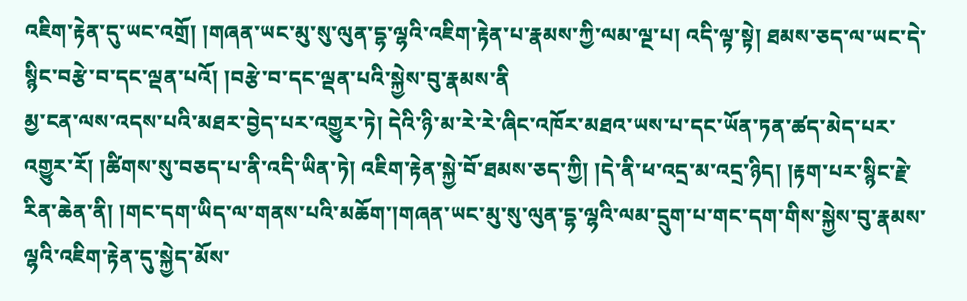འཇིག་རྟེན་དུ་ཡང་འགྲོ། །གཞན་ཡང་མུ་སུ་ལུན་དྷ་ལྷའི་འཇིག་རྟེན་པ་རྣམས་ཀྱི་ལམ་ལྔ་པ། འདི་ལྟ་སྟེ། ཐམས་ཅད་ལ་ཡང་དེ་སྙིང་བརྩེ་བ་དང་ལྡན་པའོ། །བརྩེ་བ་དང་ལྡན་པའི་སྐྱེས་བུ་རྣམས་ནི
མྱ་ངན་ལས་འདས་པའི་མཐར་བྱེད་པར་འགྱུར་ཏེ། དེའི་ཉི་མ་རེ་རེ་ཞིང་འཁོར་མཐའ་ཡས་པ་དང་ཡོན་ཏན་ཚད་མེད་པར་འགྱུར་རོ། །ཚིགས་སུ་བཅད་པ་ནི་འདི་ཡིན་ཏེ། འཇིག་རྟེན་སྐྱེ་བོ་ཐམས་ཅད་ཀྱི། །དེ་ནི་ཕ་འདྲ་མ་འདྲ་ཉིད། །རྟག་པར་སྙིང་རྗེ་རིན་ཆེན་ནི། །གང་དག་ཡིད་ལ་གནས་པའི་མཆོག་།གཞན་ཡང་མུ་སུ་ལུན་དྷ་ལྷའི་ལམ་དྲུག་པ་གང་དག་གིས་སྐྱེས་བུ་རྣམས་ལྷའི་འཇིག་རྟེན་དུ་སྐྱེད་མོས་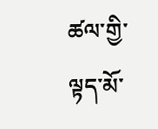ཚལ་གྱི་ལྟད་མོ་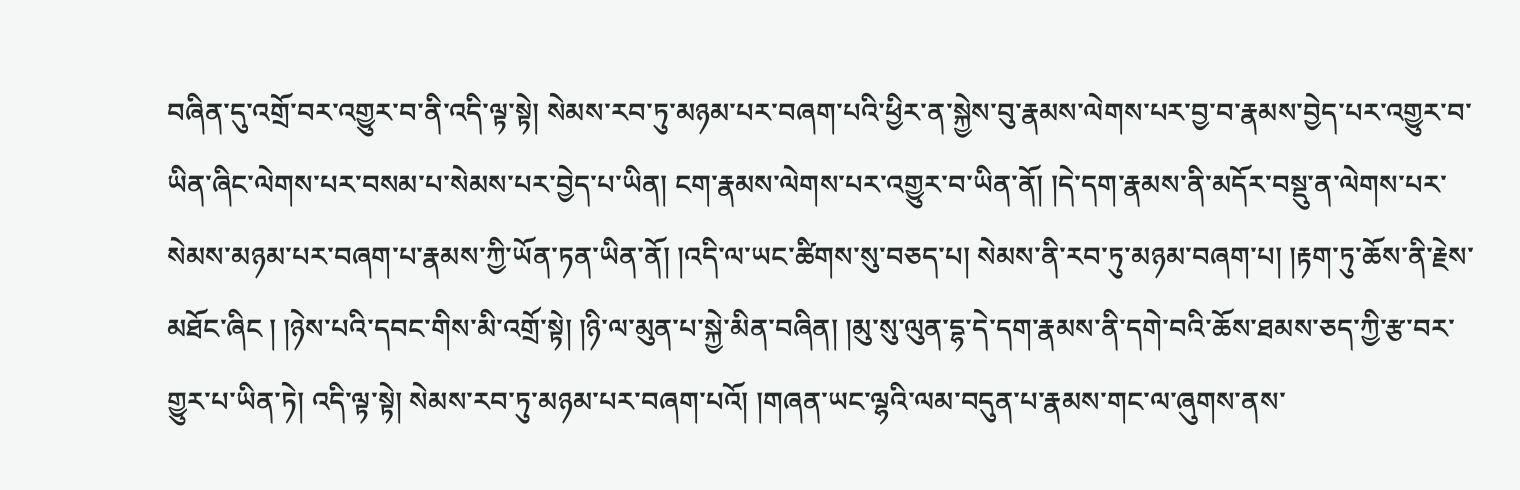བཞིན་དུ་འགྲོ་བར་འགྱུར་བ་ནི་འདི་ལྟ་སྟེ། སེམས་རབ་ཏུ་མཉམ་པར་བཞག་པའི་ཕྱིར་ན་སྐྱེས་བུ་རྣམས་ལེགས་པར་བྱ་བ་རྣམས་བྱེད་པར་འགྱུར་བ་ཡིན་ཞིང་ལེགས་པར་བསམ་པ་སེམས་པར་བྱེད་པ་ཡིན། ངག་རྣམས་ལེགས་པར་འགྱུར་བ་ཡིན་ནོ། །དེ་དག་རྣམས་ནི་མདོར་བསྡུ་ན་ལེགས་པར་སེམས་མཉམ་པར་བཞག་པ་རྣམས་ཀྱི་ཡོན་ཏན་ཡིན་ནོ། །འདི་ལ་ཡང་ཚིགས་སུ་བཅད་པ། སེམས་ནི་རབ་ཏུ་མཉམ་བཞག་པ། །རྟག་ཏུ་ཆོས་ནི་རྗེས་མཐོང་ཞིང ། །ཉེས་པའི་དབང་གིས་མི་འགྲོ་སྟེ། །ཉི་ལ་མུན་པ་སྐྱེ་མིན་བཞིན། །མུ་སུ་ལུན་དྷ་དེ་དག་རྣམས་ནི་དགེ་བའི་ཆོས་ཐམས་ཅད་ཀྱི་རྩ་བར་གྱུར་པ་ཡིན་ཏེ། འདི་ལྟ་སྟེ། སེམས་རབ་ཏུ་མཉམ་པར་བཞག་པའོ། །གཞན་ཡང་ལྷའི་ལམ་བདུན་པ་རྣམས་གང་ལ་ཞུགས་ནས་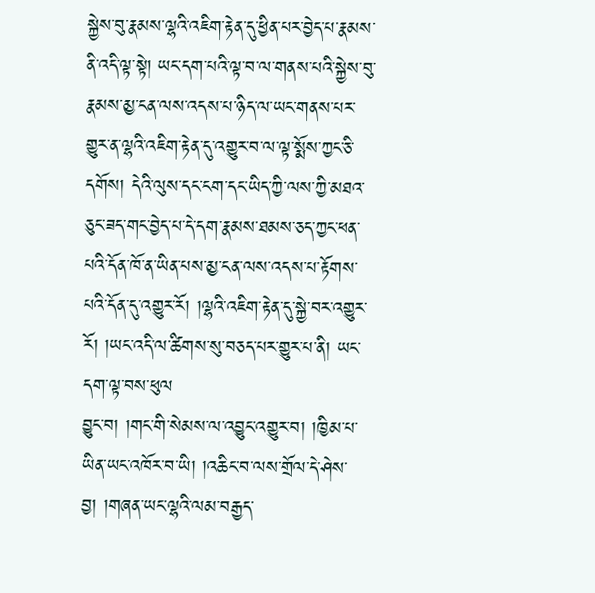སྐྱེས་བུ་རྣམས་ལྷའི་འཇིག་རྟེན་དུ་ཕྱིན་པར་བྱེད་པ་རྣམས་ནི་འདི་ལྟ་སྟེ། ཡང་དག་པའི་ལྟ་བ་ལ་གནས་པའི་སྐྱེས་བུ་རྣམས་མྱ་ངན་ལས་འདས་པ་ཉིད་ལ་ཡང་གནས་པར་གྱུར་ན་ལྷའི་འཇིག་རྟེན་དུ་འགྱུར་བ་ལ་ལྟ་སྨོས་ཀྱང་ཅི་དགོས། དེའི་ལུས་དང་ངག་དང་ཡིད་ཀྱི་ལས་ཀྱི་མཐའ་ཅུང་ཟད་གང་བྱེད་པ་དེ་དག་རྣམས་ཐམས་ཅད་ཀྱང་ཕན་པའི་དོན་ཁོ་ན་ཡིན་པས་མྱ་ངན་ལས་འདས་པ་རྟོགས་པའི་དོན་དུ་འགྱུར་རོ། །ལྷའི་འཇིག་རྟེན་དུ་སྐྱེ་བར་འགྱུར་རོ། །ཡང་འདི་ལ་ཚིགས་སུ་བཅད་པར་གྱུར་པ་ནི། ཡང་དག་ལྟ་བས་ཕུལ
བྱུང་བ། །གང་གི་སེམས་ལ་འབྱུང་འགྱུར་བ། །ཁྱིམ་པ་ཡིན་ཡང་འཁོར་བ་ཡི། །འཆིང་བ་ལས་གྲོལ་དེ་ཤེས་བྱ། །གཞན་ཡང་ལྷའི་ལམ་བརྒྱད་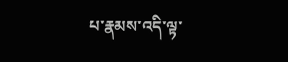པ་རྣམས་འདི་ལྟ་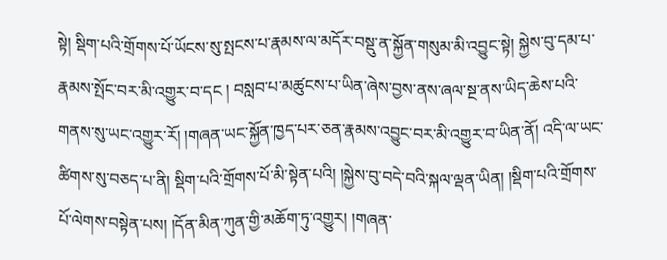སྟེ། སྡིག་པའི་གྲོགས་པོ་ཡོངས་སུ་སྤངས་པ་རྣམས་ལ་མདོར་བསྡུ་ན་སྐྱོན་གསུམ་མི་འབྱུང་སྟེ། སྐྱེས་བུ་དམ་པ་རྣམས་སྤོང་བར་མི་འགྱུར་བ་དང ། བསླབ་པ་མཚུངས་པ་ཡིན་ཞེས་བྱས་ནས་ཞལ་སྔ་ནས་ཡིད་ཆེས་པའི་གནས་སུ་ཡང་འགྱུར་རོ། །གཞན་ཡང་སྐྱོན་ཁྱད་པར་ཅན་རྣམས་འབྱུང་བར་མི་འགྱུར་བ་ཡིན་ནོ། འདི་ལ་ཡང་ཚིགས་སུ་བཅད་པ་ནི། སྡིག་པའི་གྲོགས་པོ་མི་སྟེན་པའི། །སྐྱེས་བུ་བདེ་བའི་སྐལ་ལྡན་ཡིན། །སྡིག་པའི་གྲོགས་པོ་ལེགས་བསྟེན་པས། །དོན་མིན་ཀུན་གྱི་མཆོག་ཏུ་འགྱུར། །གཞན་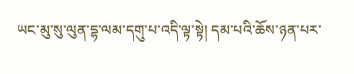ཡང་མུ་སུ་ལུན་དྷ་ལམ་དགུ་པ་འདི་ལྟ་སྟེ། དམ་པའི་ཆོས་ཉན་པར་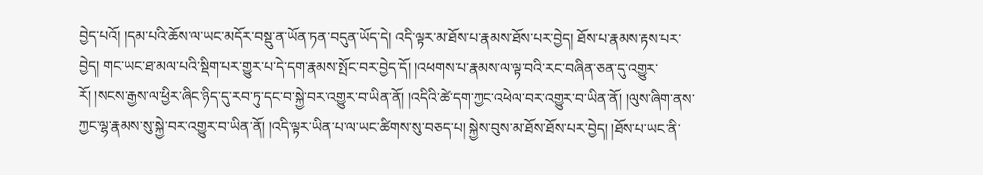བྱེད་པའོ། །དམ་པའི་ཆོས་ལ་ཡང་མདོར་བསྡུ་ན་ཡོན་ཏན་བདུན་ཡོད་དེ། འདི་ལྟར་མ་ཐོས་པ་རྣམས་ཐོས་པར་བྱེད། ཐོས་པ་རྣམས་རྟས་པར་བྱེད། གང་ཡང་ཐ་མལ་པའི་སྡིག་པར་གྱུར་པ་དེ་དག་རྣམས་སྤོང་བར་བྱེད་དོ། །འཕགས་པ་རྣམས་ལ་ལྟ་བའི་རང་བཞིན་ཅན་དུ་འགྱུར་རོ། །སངས་རྒྱས་ལ་ཕྱིར་ཞིང་ཉིད་དུ་རབ་ཏུ་དང་བ་སྐྱེ་བར་འགྱུར་བ་ཡིན་ནོ། །འདིའི་ཚེ་དག་ཀྱང་འཕེལ་བར་འགྱུར་བ་ཡིན་ནོ། །ལུས་ཞིག་ནས་ཀྱང་ལྷ་རྣམས་སུ་སྐྱེ་བར་འགྱུར་བ་ཡིན་ནོ། །འདི་ལྟར་ཡིན་པ་ལ་ཡང་ཚིགས་སུ་བཅད་པ། སྐྱེས་བུས་མ་ཐོས་ཐོས་པར་བྱེད། །ཐོས་པ་ཡང་ནི་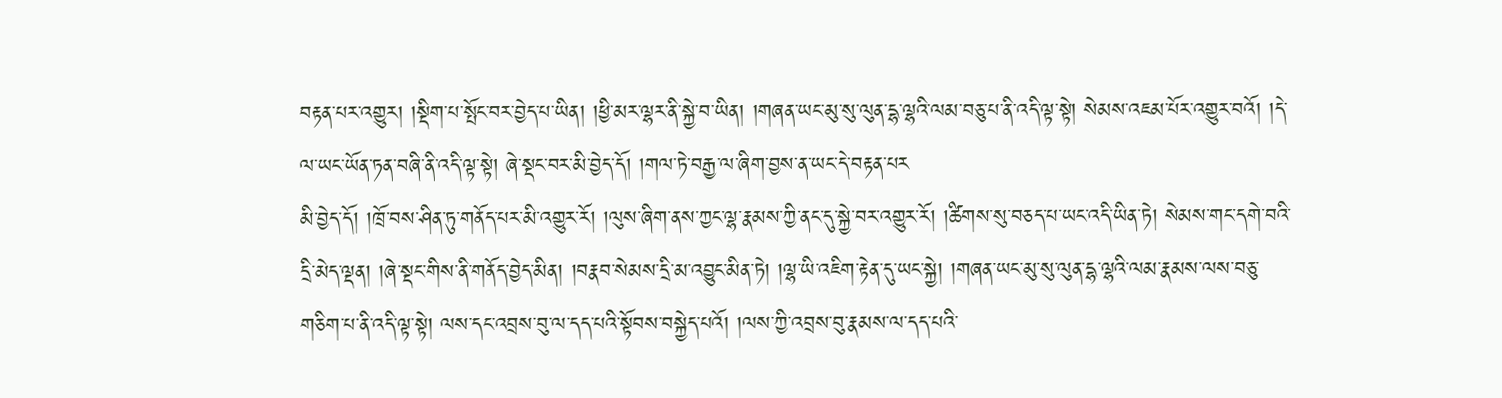བརྟན་པར་འགྱུར། །སྡིག་པ་སྤོང་བར་བྱེད་པ་ཡིན། །ཕྱི་མར་ལྷར་ནི་སྐྱེ་བ་ཡིན། །གཞན་ཡང་མུ་སུ་ལུན་དྷ་ལྷའི་ལམ་བཅུ་པ་ནི་འདི་ལྟ་སྟེ། སེམས་འཇམ་པོར་འགྱུར་བའོ། །དེ་ལ་ཡང་ཡོན་ཏན་བཞི་ནི་འདི་ལྟ་སྟེ། ཞེ་སྡང་བར་མི་བྱེད་དོ། །གལ་ཏེ་བརྒྱ་ལ་ཞིག་བྱས་ན་ཡང་དེ་བརྟན་པར
མི་བྱེད་དོ། །ཁྲོ་བས་ཤིན་ཏུ་གནོད་པར་མི་འགྱུར་རོ། །ལུས་ཞིག་ནས་ཀྱང་ལྷ་རྣམས་ཀྱི་ནང་དུ་སྐྱེ་བར་འགྱུར་རོ། །ཚིགས་སུ་བཅད་པ་ཡང་འདི་ཡིན་ཏེ། སེམས་གང་དགེ་བའི་དྲི་མེད་ལྡན། །ཞེ་སྡང་གིས་ནི་གནོད་བྱེད་མིན། །བརྣབ་སེམས་དྲི་མ་འབྱུང་མིན་ཏེ། །ལྷ་ཡི་འཇིག་རྟེན་དུ་ཡང་སྐྱེ། །གཞན་ཡང་མུ་སུ་ལུན་དྷ་ལྷའི་ལམ་རྣམས་ལས་བཅུ་གཅིག་པ་ནི་འདི་ལྟ་སྟེ། ལས་དང་འབྲས་བུ་ལ་དད་པའི་སྟོབས་བསྐྱེད་པའོ། །ལས་ཀྱི་འབྲས་བུ་རྣམས་ལ་དད་པའི་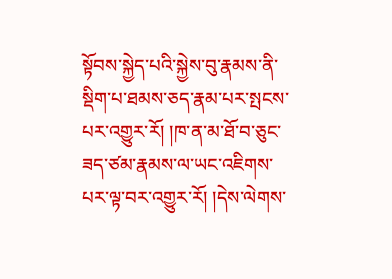སྟོབས་སྐྱེད་པའི་སྐྱེས་བུ་རྣམས་ནི་སྡིག་པ་ཐམས་ཅད་རྣམ་པར་སྤངས་པར་འགྱུར་རོ། །ཁ་ན་མ་ཐོ་བ་ཅུང་ཟད་ཙམ་རྣམས་ལ་ཡང་འཇིགས་པར་ལྟ་བར་འགྱུར་རོ། །དེས་ལེགས་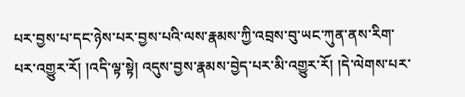པར་བྱས་པ་དང་ཉེས་པར་བྱས་པའི་ལས་རྣམས་ཀྱི་འབྲས་བུ་ཡང་ཀུན་ནས་རིག་པར་འགྱུར་རོ། །འདི་ལྟ་སྟེ། འདུས་བྱས་རྣམས་བྱེད་པར་མི་འགྱུར་རོ། །དེ་ལེགས་པར་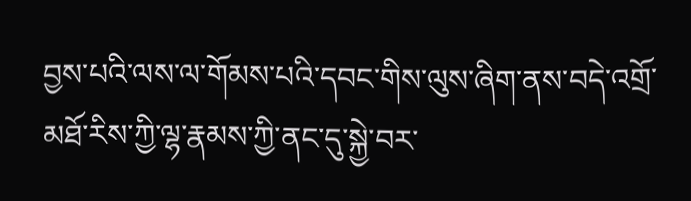བྱས་པའི་ལས་ལ་གོམས་པའི་དབང་གིས་ལུས་ཞིག་ནས་བདེ་འགྲོ་མཐོ་རིས་ཀྱི་ལྷ་རྣམས་ཀྱི་ནང་དུ་སྐྱེ་བར་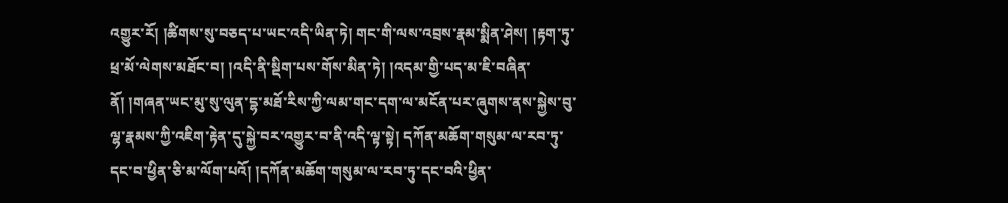འགྱུར་རོ། །ཚིགས་སུ་བཅད་པ་ཡང་འདི་ཡིན་ཏེ། གང་གི་ལས་འབྲས་རྣམ་སྨིན་ཤེས། །རྟག་ཏུ་ཕྲ་མོ་ལེགས་མཐོང་བ། །འདི་ནི་སྡིག་པས་གོས་མིན་ཏེ། །འདམ་གྱི་པད་མ་ཇི་བཞིན་ནོ། །གཞན་ཡང་མུ་སུ་ལུན་དྷ་མཐོ་རིས་ཀྱི་ལམ་གང་དག་ལ་མངོན་པར་ཞུགས་ནས་སྐྱེས་བུ་ལྷ་རྣམས་ཀྱི་འཇིག་རྟེན་དུ་སྐྱེ་བར་འགྱུར་བ་ནི་འདི་ལྟ་སྟེ། དཀོན་མཆོག་གསུམ་ལ་རབ་ཏུ་དང་བ་ཕྱིན་ཅི་མ་ལོག་པའོ། །དཀོན་མཆོག་གསུམ་ལ་རབ་ཏུ་དང་བའི་ཕྱིན་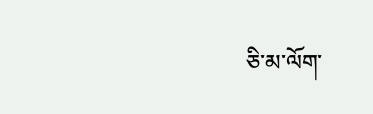ཅི་མ་ལོག་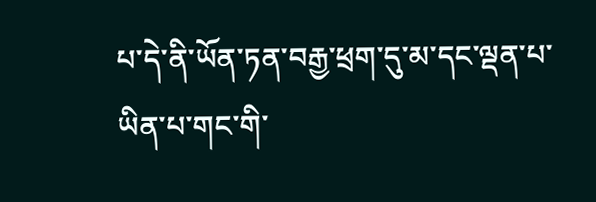པ་དེ་ནི་ཡོན་ཏན་བརྒྱ་ཕྲག་དུ་མ་དང་ལྡན་པ་ཡིན་པ་གང་གི་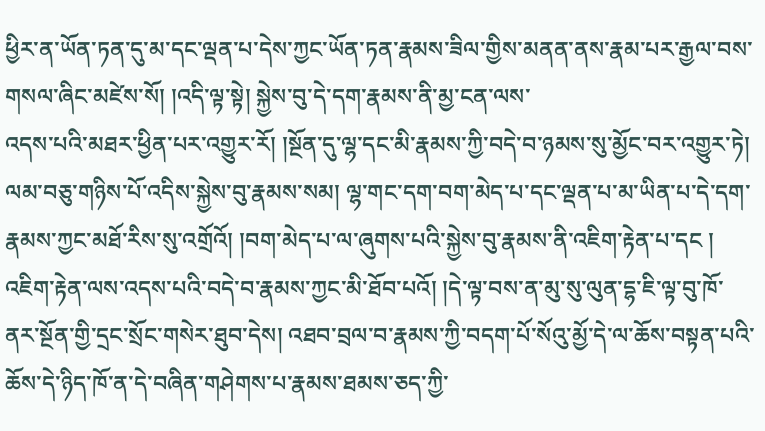ཕྱིར་ན་ཡོན་ཏན་དུ་མ་དང་ལྡན་པ་དེས་ཀྱང་ཡོན་ཏན་རྣམས་ཟིལ་གྱིས་མནན་ནས་རྣམ་པར་རྒྱལ་བས་གསལ་ཞིང་མཛེས་སོ། །འདི་ལྟ་སྟེ། སྐྱེས་བུ་དེ་དག་རྣམས་ནི་མྱ་ངན་ལས་
འདས་པའི་མཐར་ཕྱིན་པར་འགྱུར་རོ། །སྔོན་དུ་ལྷ་དང་མི་རྣམས་ཀྱི་བདེ་བ་ཉམས་སུ་མྱོང་བར་འགྱུར་ཏེ། ལམ་བཅུ་གཉིས་པོ་འདིས་སྐྱེས་བུ་རྣམས་སམ། ལྷ་གང་དག་བག་མེད་པ་དང་ལྡན་པ་མ་ཡིན་པ་དེ་དག་རྣམས་ཀྱང་མཐོ་རིས་སུ་འགྲོའོ། །བག་མེད་པ་ལ་ཞུགས་པའི་སྐྱེས་བུ་རྣམས་ནི་འཇིག་རྟེན་པ་དང ། འཇིག་རྟེན་ལས་འདས་པའི་བདེ་བ་རྣམས་ཀྱང་མི་ཐོབ་པའོ། །དེ་ལྟ་བས་ན་མུ་སུ་ལུན་དྷ་ཇི་ལྟ་བུ་ཁོ་ནར་སྔོན་གྱི་དྲང་སྲོང་གསེར་ཐུབ་དེས། འཐབ་བྲལ་བ་རྣམས་ཀྱི་བདག་པོ་སོའུ་མྱོ་དེ་ལ་ཆོས་བསྟན་པའི་ཆོས་དེ་ཉིད་ཁོ་ན་དེ་བཞིན་གཤེགས་པ་རྣམས་ཐམས་ཅད་ཀྱི་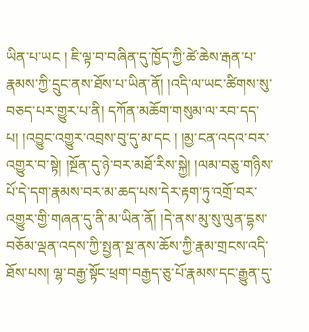ཡིན་པ་ཡང ། ཇི་ལྟ་བ་བཞིན་དུ་ཁྱོད་ཀྱི་ཚེ་ཆེས་རྒན་པ་རྣམས་ཀྱི་དྲུང་ནས་ཐོས་པ་ཡིན་ནོ། །འདི་ལ་ཡང་ཚིགས་སུ་བཅད་པར་གྱུར་པ་ནི། དཀོན་མཆོག་གསུམ་ལ་རབ་དད་པ། །འབྱུང་འགྱུར་འབྲས་བུ་དུ་མ་དང ། །མྱ་ངན་འདའ་བར་འགྱུར་བ་སྟེ། །སྔོན་དུ་ཉེ་བར་མཐོ་རིས་སྐྱེ། །ལམ་བཅུ་གཉིས་པོ་དེ་དག་རྣམས་བར་མ་ཆད་པས་དེར་རྟག་ཏུ་འགྲོ་བར་འགྱུར་གྱི་གཞན་དུ་ནི་མ་ཡིན་ནོ། །དེ་ནས་མུ་སུ་ལུན་དྷས་བཅོམ་ལྡན་འདས་ཀྱི་སྤྱན་སྔ་ནས་ཆོས་ཀྱི་རྣམ་གྲངས་འདི་ཐོས་པས། ལྷ་བརྒྱ་སྟོང་ཕྲག་བརྒྱད་ཅུ་པོ་རྣམས་དང་རྒྱུན་དུ་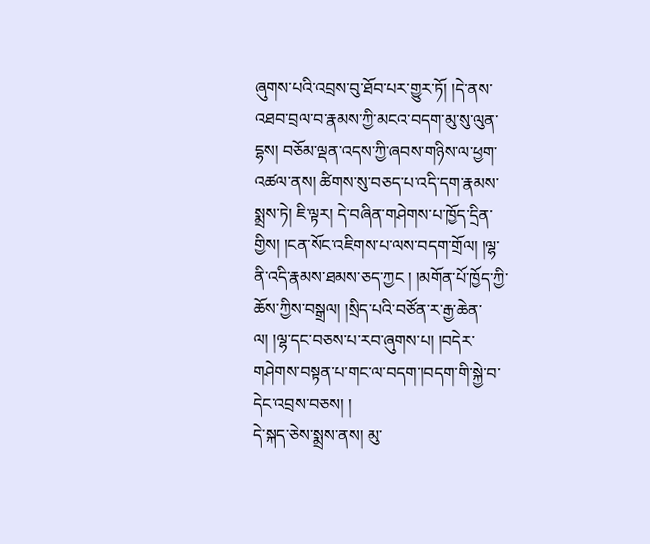ཞུགས་པའི་འབྲས་བུ་ཐོབ་པར་གྱུར་ཏོ། །དེ་ནས་འཐབ་བྲལ་བ་རྣམས་ཀྱི་མངའ་བདག་མུ་སུ་ལུན་དྷས། བཅོམ་ལྡན་འདས་ཀྱི་ཞབས་གཉིས་ལ་ཕྱག་འཚལ་ནས། ཚིགས་སུ་བཅད་པ་འདི་དག་རྣམས་སྨྲས་ཏེ། ཇི་ལྟར། དེ་བཞིན་གཤེགས་པ་ཁྱོད་དྲིན་གྱིས། །ངན་སོང་འཇིགས་པ་ལས་བདག་གྲོལ། །ལྷ་ནི་འདི་རྣམས་ཐམས་ཅད་ཀྱང ། །མགོན་པོ་ཁྱོད་ཀྱི་ཆོས་ཀྱིས་བསྒྲལ། །སྲིད་པའི་བཙོན་ར་རྒྱ་ཆེན་ལ། །ལྷ་དང་བཅས་པ་རབ་ཞུགས་པ། །བདེར་གཤེགས་བསྟན་པ་གང་ལ་བདག་།བདག་གི་སྐྱེ་བ་དེང་འབྲས་བཅས། །
དེ་སྐད་ཅེས་སྨྲས་ནས། མུ་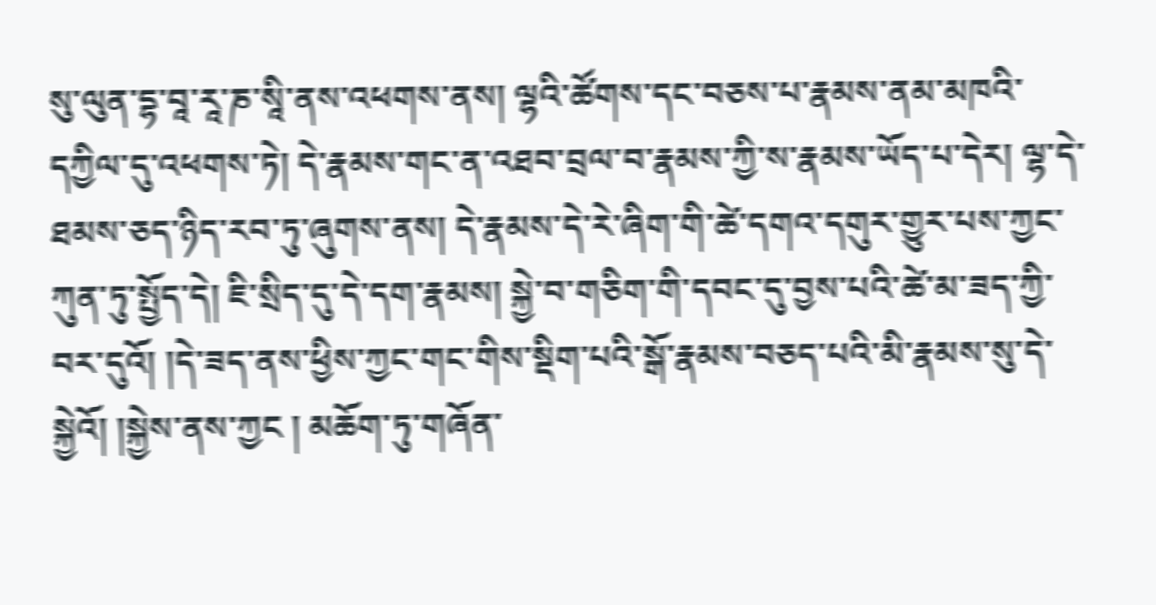སུ་ལུན་དྷ་བཱ་རཱ་ཎ་སཱི་ནས་འཕགས་ནས། ལྷའི་ཚོགས་དང་བཅས་པ་རྣམས་ནམ་མཁའི་དཀྱིལ་དུ་འཕགས་ཏེ། དེ་རྣམས་གང་ན་འཐབ་བྲལ་བ་རྣམས་ཀྱི་ས་རྣམས་ཡོད་པ་དེར། ལྷ་དེ་ཐམས་ཅད་ཉིད་རབ་ཏུ་ཞུགས་ནས། དེ་རྣམས་དེ་རེ་ཞིག་གི་ཚེ་དགའ་དགུར་གྱུར་པས་ཀྱང་ཀུན་ཏུ་སྤྱོད་དེ། ཇི་སྲིད་དུ་དེ་དག་རྣམས། སྐྱེ་བ་གཅིག་གི་དབང་དུ་བྱས་པའི་ཚེ་མ་ཟད་ཀྱི་བར་དུའོ། །དེ་ཟད་ནས་ཕྱིས་ཀྱང་གང་གིས་སྡིག་པའི་སྒོ་རྣམས་བཅད་པའི་མི་རྣམས་སུ་དེ་སྐྱེའོ། །སྐྱེས་ནས་ཀྱང ། མཆོག་ཏུ་གཞོན་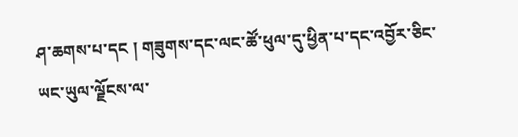ཤ་ཆགས་པ་དང ། གཟུགས་དང་ལང་ཚོ་ཕུལ་དུ་ཕྱིན་པ་དང་འབྱོར་ཅིང་ཡང་ཡུལ་ལྗོངས་ལ་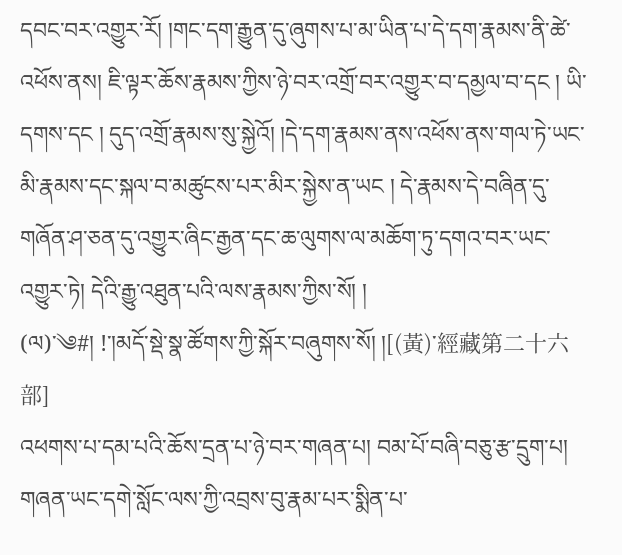དབང་བར་འགྱུར་རོ། །གང་དག་རྒྱུན་དུ་ཞུགས་པ་མ་ཡིན་པ་དེ་དག་རྣམས་ནི་ཚེ་འཕོས་ནས། ཇི་ལྟར་ཆོས་རྣམས་ཀྱིས་ཉེ་བར་འགྲོ་བར་འགྱུར་བ་དམྱལ་བ་དང ། ཡི་དགས་དང ། དུད་འགྲོ་རྣམས་སུ་སྐྱེའོ། །དེ་དག་རྣམས་ནས་འཕོས་ནས་གལ་ཏེ་ཡང་མི་རྣམས་དང་སྐལ་བ་མཚུངས་པར་མིར་སྐྱེས་ན་ཡང ། དེ་རྣམས་དེ་བཞིན་དུ་གཞོན་ཤ་ཅན་དུ་འགྱུར་ཞིང་རྒྱན་དང་ཆ་ལུགས་ལ་མཆོག་ཏུ་དགའ་བར་ཡང་འགྱུར་ཏེ། དེའི་རྒྱུ་འཐུན་པའི་ལས་རྣམས་ཀྱིས་སོ། །
(ལ)་༄#། !་།མདོ་སྡེ་སྣ་ཚོགས་ཀྱི་སྐོར་བཞུགས་སོ། །[(黃)་經藏第二十六部]
འཕགས་པ་དམ་པའི་ཆོས་དྲན་པ་ཉེ་བར་གཞན་པ། བམ་པོ་བཞི་བཅུ་རྩ་དྲུག་པ། གཞན་ཡང་དགེ་སློང་ལས་ཀྱི་འབྲས་བུ་རྣམ་པར་སྨིན་པ་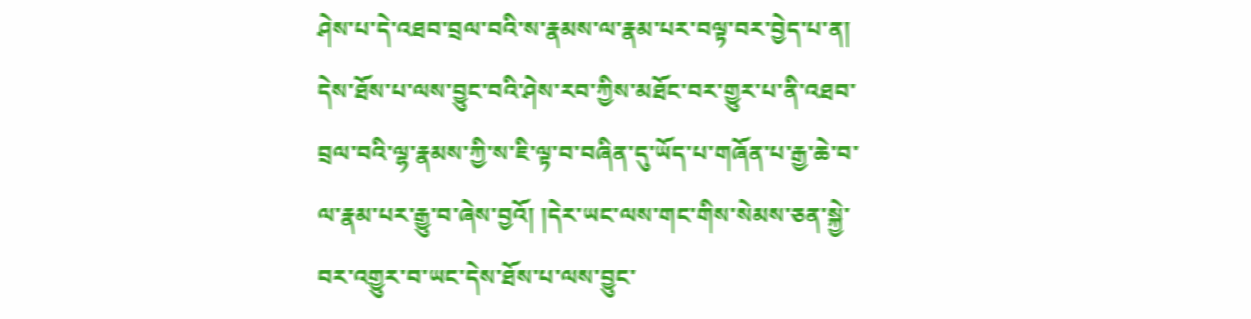ཤེས་པ་དེ་འཐབ་བྲལ་བའི་ས་རྣམས་ལ་རྣམ་པར་བལྟ་བར་བྱེད་པ་ན། དེས་ཐོས་པ་ལས་བྱུང་བའི་ཤེས་རབ་ཀྱིས་མཐོང་བར་གྱུར་པ་ནི་འཐབ་བྲལ་བའི་ལྷ་རྣམས་ཀྱི་ས་ཇི་ལྟ་བ་བཞིན་དུ་ཡོད་པ་གཞོན་པ་རྒྱ་ཆེ་བ་ལ་རྣམ་པར་རྒྱུ་བ་ཞེས་བྱའོ། །དེར་ཡང་ལས་གང་གིས་སེམས་ཅན་སྐྱེ་བར་འགྱུར་བ་ཡང་དེས་ཐོས་པ་ལས་བྱུང་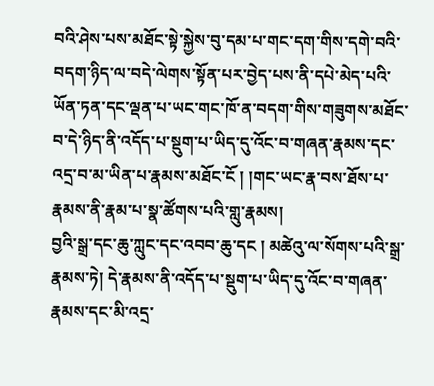བའི་ཤེས་པས་མཐོང་སྟེ་སྐྱེས་བུ་དམ་པ་གང་དག་གིས་དགེ་བའི་བདག་ཉིད་ལ་བདེ་ལེགས་སྟོན་པར་བྱེད་པས་ནི་དཔེ་མེད་པའི་ཡོན་ཏན་དང་ལྡན་པ་ཡང་གང་ཁོ་ན་བདག་གིས་གཟུགས་མཐོང་བ་དེ་ཉིད་ནི་འདོད་པ་སྡུག་པ་ཡིད་དུ་འོང་བ་གཞན་རྣམས་དང་འདྲ་བ་མ་ཡིན་པ་རྣམས་མཐོང་ངོ ། །གང་ཡང་རྣ་བས་ཐོས་པ་རྣམས་ནི་རྣམ་པ་སྣ་ཚོགས་པའི་གླུ་རྣམས།
བྱའི་སྒྲ་དང་ཆུ་ཀླུང་དང་འབབ་ཆུ་དང ། མཚེའུ་ལ་སོགས་པའི་སྒྲ་རྣམས་ཏེ། དེ་རྣམས་ནི་འདོད་པ་སྡུག་པ་ཡིད་དུ་འོང་བ་གཞན་རྣམས་དང་མི་འདྲ་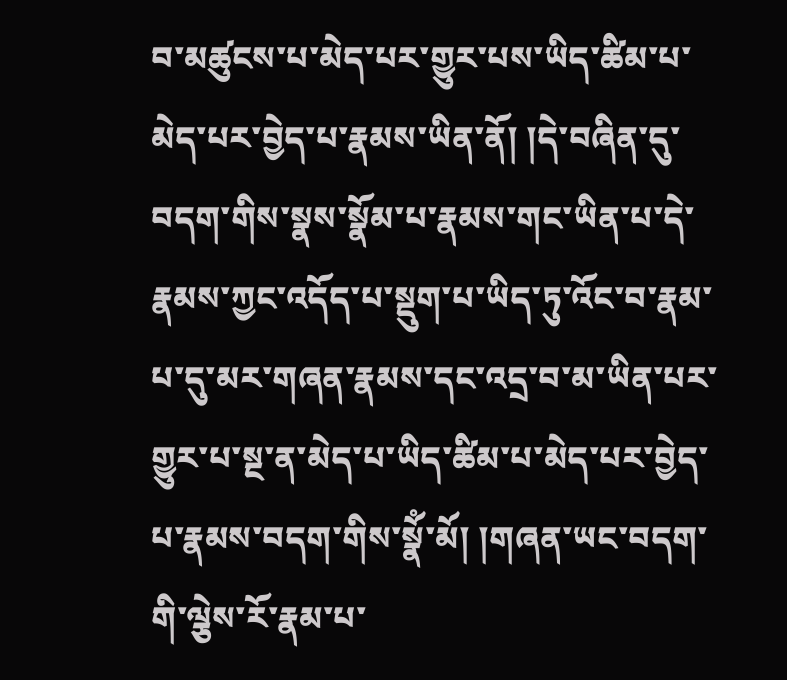བ་མཚུངས་པ་མེད་པར་གྱུར་པས་ཡིད་ཚིམ་པ་མེད་པར་བྱེད་པ་རྣམས་ཡིན་ནོ། །དེ་བཞིན་དུ་བདག་གིས་སྣས་སྣོམ་པ་རྣམས་གང་ཡིན་པ་དེ་རྣམས་ཀྱང་འདོད་པ་སྡུག་པ་ཡིད་ཏུ་འོང་བ་རྣམ་པ་དུ་མར་གཞན་རྣམས་དང་འདྲ་བ་མ་ཡིན་པར་གྱུར་པ་སྔ་ན་མེད་པ་ཡིད་ཚིམ་པ་མེད་པར་བྱེད་པ་རྣམས་བདག་གིས་སྣོཾ་མོ། །གཞན་ཡང་བདག་གི་ལྕེས་རོ་རྣམ་པ་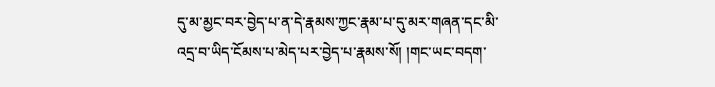དུ་མ་མྱང་བར་བྱེད་པ་ན་དེ་རྣམས་ཀྱང་རྣམ་པ་དུ་མར་གཞན་དང་མི་འདྲ་བ་ཡིད་ངོམས་པ་མེད་པར་བྱེད་པ་རྣམས་སོ། །གང་ཡང་བདག་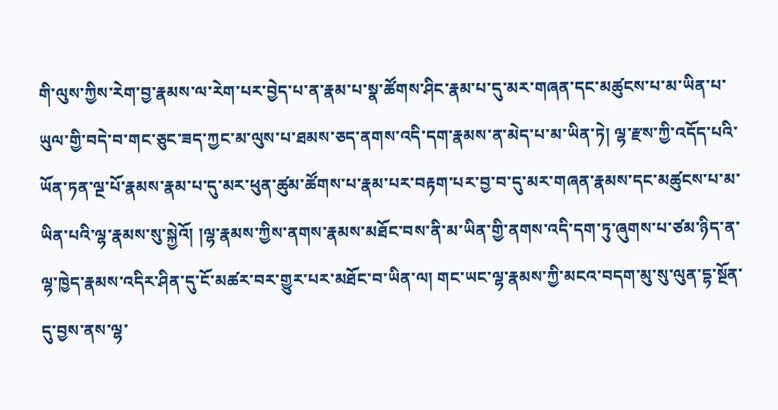གི་ལུས་ཀྱིས་རེག་བྱ་རྣམས་ལ་རེག་པར་བྱེད་པ་ན་རྣམ་པ་སྣ་ཚོགས་ཤིང་རྣམ་པ་དུ་མར་གཞན་དང་མཚུངས་པ་མ་ཡིན་པ་ཡུལ་གྱི་བདེ་བ་གང་ཅུང་ཟད་ཀྱང་མ་ལུས་པ་ཐམས་ཅད་ནགས་འདི་དག་རྣམས་ན་མེད་པ་མ་ཡིན་ཏེ། ལྷ་རྫས་ཀྱི་འདོད་པའི་ཡོན་ཏན་ལྔ་པོ་རྣམས་རྣམ་པ་དུ་མར་ཕུན་ཚུམ་ཚོགས་པ་རྣམ་པར་བརྟག་པར་བྱ་བ་དུ་མར་གཞན་རྣམས་དང་མཚུངས་པ་མ་ཡིན་པའི་ལྷ་རྣམས་སུ་སྐྱེའོ། །ལྷ་རྣམས་ཀྱིས་ནགས་རྣམས་མཐོང་བས་ནི་མ་ཡིན་གྱི་ནགས་འདི་དག་ཏུ་ཞུགས་པ་ཙམ་ཉིད་ན་ལྷ་ཁྱེད་རྣམས་འདིར་ཤིན་དུ་ངོ་མཚར་བར་གྱུར་པར་མཐོང་བ་ཡིན་ལ། གང་ཡང་ལྷ་རྣམས་ཀྱི་མངའ་བདག་མུ་སུ་ལུན་དྷ་སྔོན་དུ་བྱས་ནས་ལྷ་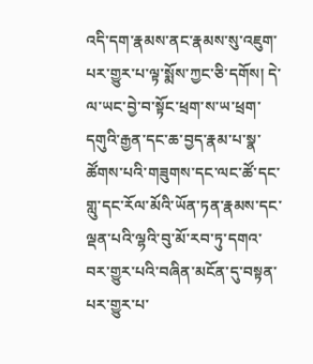འདི་དག་རྣམས་ནང་རྣམས་སུ་འཇུག་པར་གྱུར་པ་ལྟ་སྨོས་ཀྱང་ཅི་དགོས། དེ་ལ་ཡང་བྱེ་བ་སྟོང་ཕྲག་ས་ཡ་ཕྲག་དགུའི་རྒྱན་དང་ཆ་བྱད་རྣམ་པ་སྣ་ཚོགས་པའི་གཟུགས་དང་ལང་ཚོ་དང་གླུ་དང་རོལ་མོའི་ཡོན་ཏན་རྣམས་དང་ལྡན་པའི་ལྷའི་བུ་མོ་རབ་ཏུ་དགའ་བར་གྱུར་པའི་བཞིན་མངོན་དུ་བསྟན་པར་གྱུར་པ་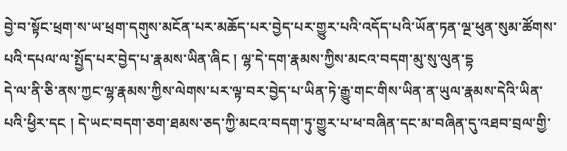བྱེ་བ་སྟོང་ཕྲག་ས་ཡ་ཕྲག་དགུས་མངོན་པར་མཆོད་པར་བྱེད་པར་གྱུར་པའི་འདོད་པའི་ཡོན་ཏན་ལྔ་ཕུན་སུམ་ཚོགས་པའི་དཔལ་ལ་སྤྱོད་པར་བྱེད་པ་རྣམས་ཡིན་ཞིང ། ལྷ་དེ་དག་རྣམས་ཀྱིས་མངའ་བདག་མུ་སུ་ལུན་དྷ
དེ་ལ་ནི་ཅི་ནས་ཀྱང་ལྷ་རྣམས་ཀྱིས་ལེགས་པར་ལྟ་བར་བྱེད་པ་ཡིན་ཏེ་རྒྱུ་གང་གིས་ཡིན་ན་ཡུལ་རྣམས་དེའི་ཡིན་པའི་ཕྱིར་དང ། དེ་ཡང་བདག་ཅག་ཐམས་ཅད་ཀྱི་མངའ་བདག་ཏུ་གྱུར་པ་ཕ་བཞིན་དང་མ་བཞིན་དུ་འཐབ་བྲལ་གྱི་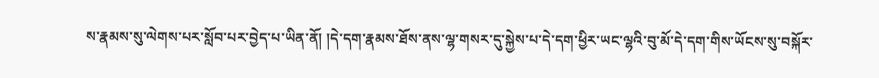ས་རྣམས་སུ་ལེགས་པར་སློབ་པར་བྱེད་པ་ཡིན་ནོ། །དེ་དག་རྣམས་ཐོས་ནས་ལྷ་གསར་དུ་སྐྱེས་པ་དེ་དག་ཕྱིར་ཡང་ལྷའི་བུ་མོ་དེ་དག་གིས་ཡོངས་སུ་བསྐོར་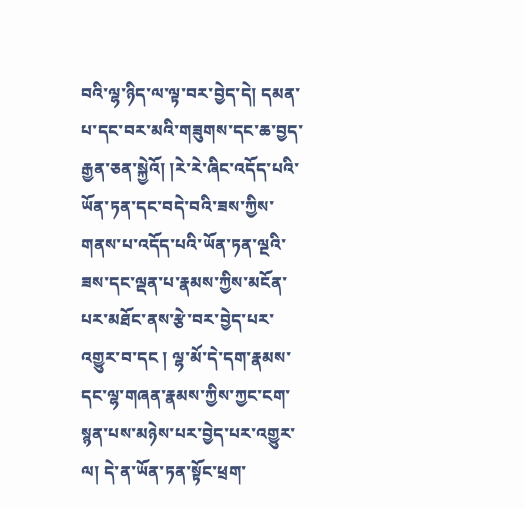བའི་ལྷ་ཉིད་ལ་ལྟ་བར་བྱེད་དེ། དམན་པ་དང་བར་མའི་གཟུགས་དང་ཆ་བྱད་རྒྱན་ཅན་སྐྱེའོ། །རེ་རེ་ཞིང་འདོད་པའི་ཡོན་ཏན་དང་བདེ་བའི་ཟས་ཀྱིས་གནས་པ་འདོད་པའི་ཡོན་ཏན་ལྔའི་ཟས་དང་ལྡན་པ་རྣམས་ཀྱིས་མངོན་པར་མཐོང་ནས་རྩེ་བར་བྱེད་པར་འགྱུར་བ་དང ། ལྷ་མོ་དེ་དག་རྣམས་དང་ལྷ་གཞན་རྣམས་ཀྱིས་ཀྱང་ངག་སྙན་པས་མཉེས་པར་བྱེད་པར་འགྱུར་ལ། དེ་ན་ཡོན་ཏན་སྟོང་ཕྲག་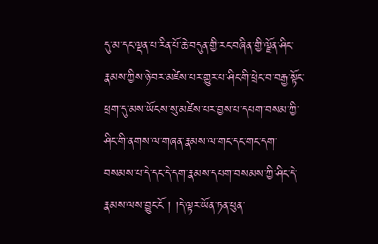དུ་མ་དང་ལྡན་པ་རིན་པོ་ཆེ་བདུན་གྱི་རང་བཞིན་གྱི་ལྗོན་ཤིང་རྣམས་ཀྱིས་ཉེ་བར་མཛེས་པར་གྱུར་པ་ཤིང་གི་ཕྲེང་བ་བརྒྱ་སྟོང་ཕྲག་དུ་མས་ཡོངས་སུ་མཛེས་པར་བྱས་པ་དཔག་བསམ་ཀྱི་ཤིང་གི་ནགས་ལ་གཞན་རྣམས་ལ་གང་དང་གང་དག་བསམས་པ་དེ་དང་དེ་དག་རྣམས་དཔག་བསམས་ཀྱི་ཤིང་དེ་རྣམས་ལས་བྱུང་ངོ ། །དེ་ལྟར་ཡོན་ཏན་ཕུན་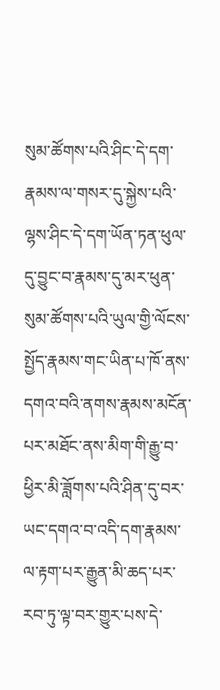སུམ་ཚོགས་པའི་ཤིང་དེ་དག་རྣམས་ལ་གསར་དུ་སྐྱེས་པའི་ལྷས་ཤིང་དེ་དག་ཡོན་ཏན་ཕུལ་དུ་བྱུང་བ་རྣམས་དུ་མར་ཕུན་སུམ་ཚོགས་པའི་ཡུལ་གྱི་ལོངས་སྤྱོད་རྣམས་གང་ཡིན་པ་ཁོ་ནས་དགའ་བའི་ནགས་རྣམས་མངོན་པར་མཐོང་ནས་མིག་གི་རྒྱུ་བ་ཕྱིར་མི་ཟློགས་པའི་ཤིན་དུ་བར་ཡང་དགའ་བ་འདི་དག་རྣམས་ལ་རྟག་པར་རྒྱུན་མི་ཆད་པར་རབ་ཏུ་ལྟ་བར་གྱུར་པས་དེ་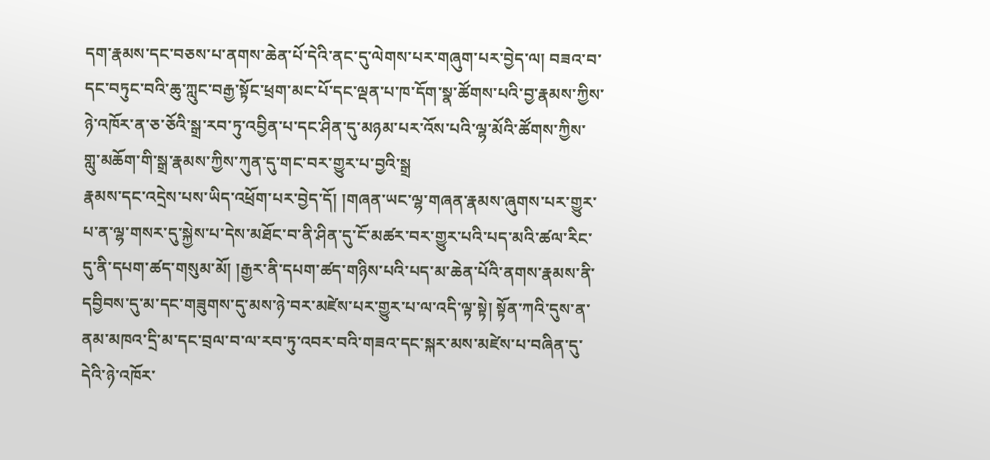དག་རྣམས་དང་བཅས་པ་ནགས་ཆེན་པོ་དེའི་ནང་དུ་ལེགས་པར་གཞུག་པར་བྱེད་ལ། བཟའ་བ་དང་བཏུང་བའི་ཆུ་ཀླུང་བརྒྱ་སྟོང་ཕྲག་མང་པོ་དང་ལྡན་པ་ཁ་དོག་སྣ་ཚོགས་པའི་བྱ་རྣམས་ཀྱིས་ཉེ་འཁོར་ན་ཅ་ཅོའི་སྒྲ་རབ་ཏུ་འབྱིན་པ་དང་ཤིན་དུ་མཉམ་པར་འོས་པའི་ལྷ་མོའི་ཚོགས་ཀྱིས་གླུ་མཆོག་གི་སྒྲ་རྣམས་ཀྱིས་ཀུན་དུ་གང་བར་གྱུར་པ་བྱའི་སྒྲ
རྣམས་དང་འདྲེས་པས་ཡིད་འཕྲོག་པར་བྱེད་དོ། །གཞན་ཡང་ལྷ་གཞན་རྣམས་ཞུགས་པར་གྱུར་པ་ན་ལྷ་གསར་དུ་སྐྱེས་པ་དེས་མཐོང་བ་ནི་ཤིན་དུ་ངོ་མཚར་བར་གྱུར་པའི་པད་མའི་ཚལ་རིང་དུ་ནི་དཔག་ཚད་གསུམ་མོ། །རྒྱར་ནི་དཔག་ཚད་གཉིས་པའི་པད་མ་ཆེན་པོའི་ནགས་རྣམས་ནི་དབྱིབས་དུ་མ་དང་གཟུགས་དུ་མས་ཉེ་བར་མཛེས་པར་གྱུར་པ་ལ་འདི་ལྟ་སྟེ། སྟོན་ཀའི་དུས་ན་ནམ་མཁའ་དྲི་མ་དང་བྲལ་བ་ལ་རབ་ཏུ་འབར་བའི་གཟའ་དང་སྐར་མས་མཛེས་པ་བཞིན་དུ་དེའི་ཉེ་འཁོར་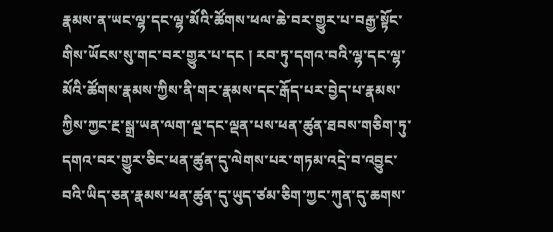རྣམས་ན་ཡང་ལྷ་དང་ལྷ་མོའི་ཚོགས་ཕལ་ཆེ་བར་གྱུར་པ་བརྒྱ་སྟོང་གིས་ཡོངས་སུ་གང་བར་གྱུར་པ་དང ། རབ་ཏུ་དགའ་བའི་ལྷ་དང་ལྷ་མོའི་ཚོགས་རྣམས་ཀྱིས་ནི་གར་རྣམས་དང་རྒོད་པར་བྱེད་པ་རྣམས་ཀྱིས་ཀྱང་རྔ་སྒྲ་ཡན་ལག་ལྔ་དང་ལྡན་པས་ཕན་ཚུན་ཐབས་གཅིག་ཏུ་དགའ་བར་གྱུར་ཅིང་ཕན་ཚུན་དུ་ལེགས་པར་གཏམ་འདྲེ་བ་འབྱུང་བའི་ཡིད་ཅན་རྣམས་ཕན་ཚུན་དུ་ཡུད་ཙམ་ཅིག་ཀྱང་ཀུན་དུ་ཆགས་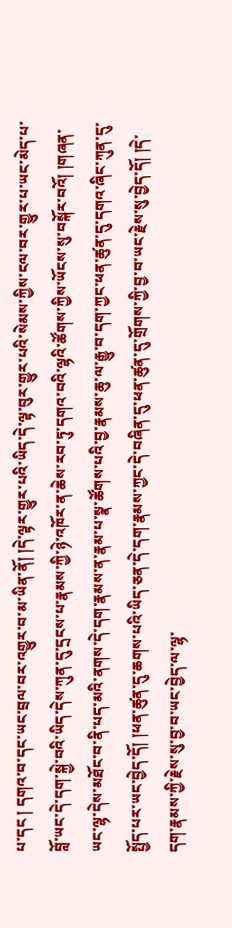པ་དང ། དགའ་བ་དང་ཡང་བྲལ་བར་འགྱུར་བ་མ་ཡིན་ནོ། །དེ་ལྟར་གྱུར་པའི་ཡིད་དེ་ལྟ་བུར་གྱུར་པའི་སེམས་ཀྱིས་ངལ་བར་གྱུར་པ་ཡང་མེད་པ་བློ་ཡང་དེ་དག་སྐྱེ་བའི་ཡིད་དེས་ཀུན་དུ་དྲངས་པ་རྣམས་ཀྱི་ཉེ་འཁོར་ན་ཆེས་རབ་ཏུ་དགའ་བའི་ལྷའི་ཚོགས་ཀྱིས་ཡོངས་སུ་བསྐོར་བའོ། །གཞན་ཡང་ལྷ་དེས་མཐོང་བ་ནི་པད་མའི་ནགས་དེ་དག་རྣམས་ན་རྣམ་པ་སྣ་ཚོགས་པའི་བྱ་རྣམས་ཆུ་ལ་རྒྱུ་བ་དག་ཀྱང་ཕན་ཚུན་དུ་དགའ་ཞིང་ཀུན་དུ་སྤྱོད་པར་ཡང་བྱེད་དོ། །ཕན་ཚུན་དུ་ཆགས་པའི་ཡིད་ཅན་དེ་དག་རྣམས་ཀྱང་དེ་བཞིན་དུ་ཕན་ཚུན་དུ་གྲོགས་ཀྱི་བྱ་བ་ཡང་རྗེས་སུ་བྱེད་དོ། །དེ་དག་རྣམས་ཀྱི་རྗེས་སུ་བྱ་བ་ཡང་བྱེད་ལ་ལྷ་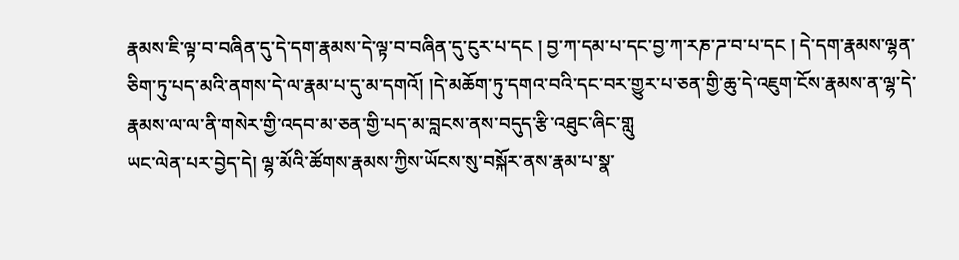རྣམས་ཇི་ལྟ་བ་བཞིན་དུ་དེ་དག་རྣམས་དེ་ལྟ་བ་བཞིན་དུ་ངུར་པ་དང ། བྱ་ཀ་དམ་པ་དང་བྱ་ཀ་རཎ་ཌ་བ་པ་དང ། དེ་དག་རྣམས་ལྷན་ཅིག་ཏུ་པད་མའི་ནགས་དེ་ལ་རྣམ་པ་དུ་མ་དགའོ། །དེ་མཆོག་ཏུ་དགའ་བའི་དང་བར་གྱུར་པ་ཅན་གྱི་ཆུ་དེ་འཇུག་ངོས་རྣམས་ན་ལྷ་དེ་རྣམས་ལ་ལ་ནི་གསེར་གྱི་འདབ་མ་ཅན་གྱི་པད་མ་བླངས་ནས་བདུད་རྩི་འཐུང་ཞིང་གླུ
ཡང་ལེན་པར་བྱེད་དེ། ལྷ་མོའི་ཚོགས་རྣམས་ཀྱིས་ཡོངས་སུ་བསྐོར་ནས་རྣམ་པ་སྣ་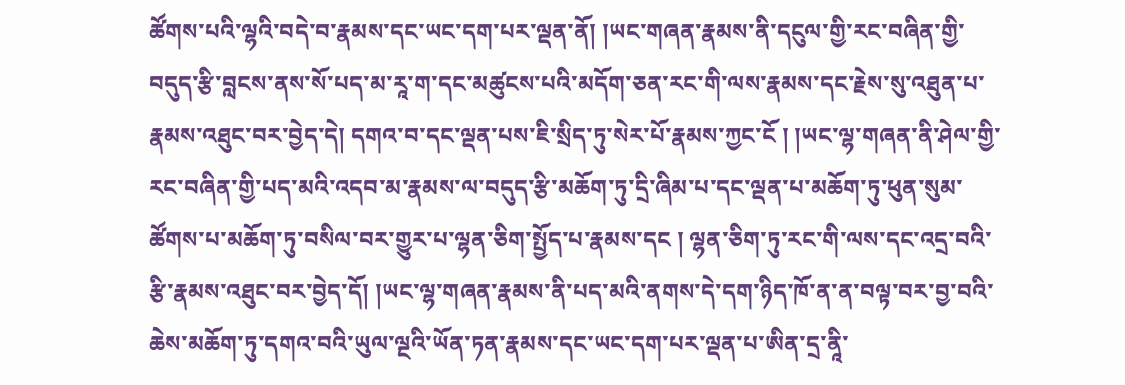ཚོགས་པའི་ལྷའི་བདེ་བ་རྣམས་དང་ཡང་དག་པར་ལྡན་ནོ། །ཡང་གཞན་རྣམས་ནི་དངུལ་གྱི་རང་བཞིན་གྱི་བདུད་རྩི་བླངས་ནས་སོ་པད་མ་རཱ་ག་དང་མཚུངས་པའི་མདོག་ཅན་རང་གི་ལས་རྣམས་དང་རྗེས་སུ་འཐུན་པ་རྣམས་འཐུང་བར་བྱེད་དེ། དགའ་བ་དང་ལྡན་པས་ཇི་སྲིད་ཏུ་སེར་པོ་རྣམས་ཀྱང་ངོ ། །ཡང་ལྷ་གཞན་ནི་ཤེལ་གྱི་རང་བཞིན་གྱི་པད་མའི་འདབ་མ་རྣམས་ལ་བདུད་རྩི་མཆོག་ཏུ་དྲི་ཞིམ་པ་དང་ལྡན་པ་མཆོག་ཏུ་ཕུན་སུམ་ཚོགས་པ་མཆོག་ཏུ་བསིལ་བར་གྱུར་པ་ལྷན་ཅིག་སྤྱོད་པ་རྣམས་དང ། ལྷན་ཅིག་ཏུ་རང་གི་ལས་དང་འདྲ་བའི་རྩི་རྣམས་འཐུང་བར་བྱེད་དོ། །ཡང་ལྷ་གཞན་རྣམས་ནི་པད་མའི་ནགས་དེ་དག་ཉིད་ཁོ་ན་ན་བལྟ་བར་བྱ་བའི་ཆེས་མཆོག་ཏུ་དགའ་བའི་ཡུལ་ལྔའི་ཡོན་ཏན་རྣམས་དང་ཡང་དག་པར་ལྡན་པ་ཨིན་དྲ་ནཱི་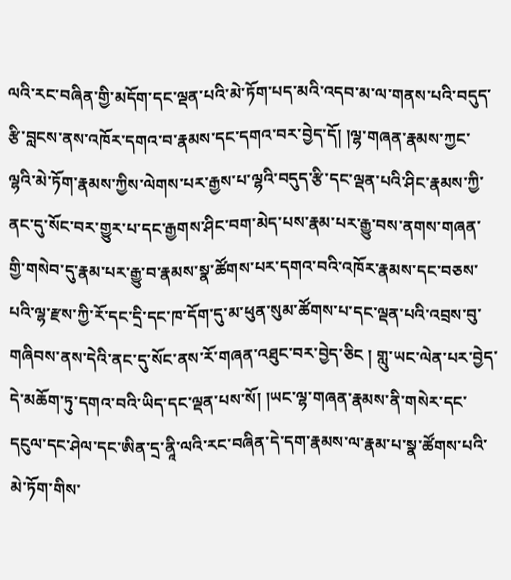ལའི་རང་བཞིན་གྱི་མདོག་དང་ལྡན་པའི་མེ་ཏོག་པད་མའི་འདབ་མ་ལ་གནས་པའི་བདུད་རྩི་བླངས་ནས་འཁོར་དགའ་བ་རྣམས་དང་དགའ་བར་བྱེད་དོ། །ལྷ་གཞན་རྣམས་ཀྱང་ལྷའི་མེ་ཏོག་རྣམས་ཀྱིས་ལེགས་པར་རྒྱས་པ་ལྷའི་བདུད་རྩི་དང་ལྡན་པའི་ཤིང་རྣམས་ཀྱི་ནང་དུ་སོང་བར་གྱུར་པ་དང་རྒྱགས་ཤིང་བག་མེད་པས་རྣམ་པར་རྒྱུ་བས་ནགས་གཞན་གྱི་གསེབ་དུ་རྣམ་པར་རྒྱུ་བ་རྣམས་སྣ་ཚོགས་པར་དགའ་བའི་འཁོར་རྣམས་དང་བཅས་པའི་ལྷ་རྫས་ཀྱི་རོ་དང་དྲི་དང་ཁ་དོག་དུ་མ་ཕུན་སུམ་ཚོགས་པ་དང་ལྡན་པའི་འབྲས་བུ་གཞིབས་ནས་དེའི་ནང་དུ་སོང་ནས་རོ་གཞན་འཐུང་བར་བྱེད་ཅིང ། གླུ་ཡང་ལེན་པར་བྱེད་དེ་མཆོག་ཏུ་དགའ་བའི་ཡིད་དང་ལྡན་པས་སོ། །ཡང་ལྷ་གཞན་རྣམས་ནི་གསེར་དང་དངུལ་དང་ཤེལ་དང་ཨིན་དྲ་ནཱི་ལའི་རང་བཞིན་དེ་དག་རྣམས་ལ་རྣམ་པ་སྣ་ཚོགས་པའི་མེ་ཏོག་གིས་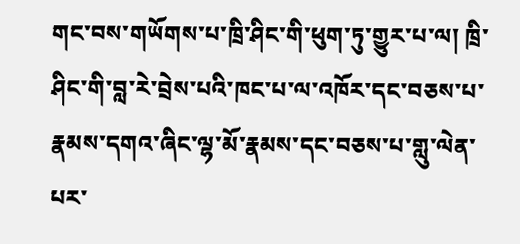གང་བས་གཡོགས་པ་ཁྲི་ཤིང་གི་ཕུག་ཏུ་གྱུར་པ་ལ། ཁྲི་ཤིང་གི་བླ་རེ་བྲེས་པའི་ཁང་པ་ལ་འཁོར་དང་བཅས་པ་རྣམས་དགའ་ཞིང་ལྷ་མོ་རྣམས་དང་བཅས་པ་གླུ་ལེན་པར་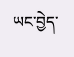ཡང་བྱེད་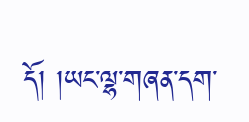དོ། །ཡང་ལྷ་གཞན་དག་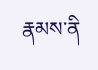རྣམས་ནི